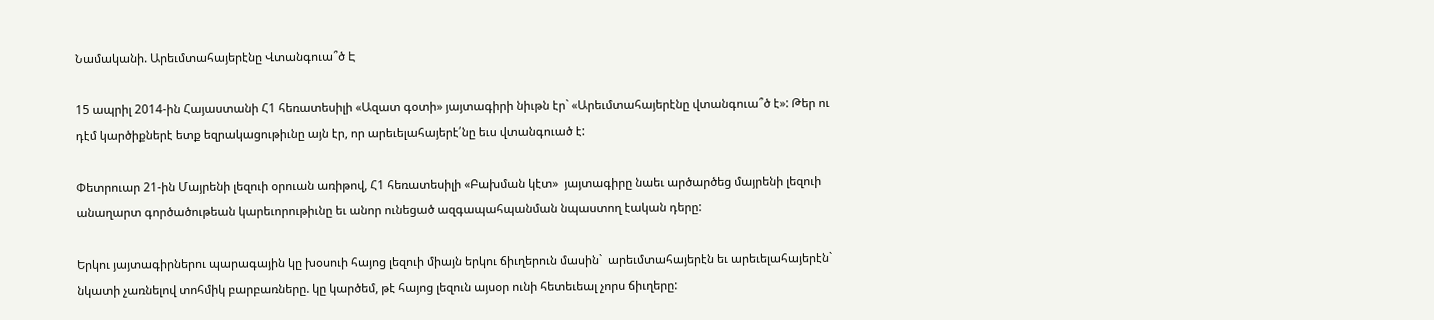Նամականի. Արեւմտահայերէնը Վտանգուա՞ծ Է

15 ապրիլ 2014-ին Հայաստանի Հ1 հեռատեսիլի «Ազատ գօտի» յայտագիրի նիւթն էր` «Արեւմտահայերէնը վտանգուա՞ծ է»: Թեր ու դէմ կարծիքներէ ետք եզրակացութիւնը այն էր, որ արեւելահայերէ՛նը եւս վտանգուած է:

Փետրուար 21-ին Մայրենի լեզուի օրուան առիթով, Հ1 հեռատեսիլի «Բախման կէտ»  յայտագիրը նաեւ արծարծեց մայրենի լեզուի անաղարտ գործածութեան կարեւորութիւնը եւ անոր ունեցած ազգապահպանման նպաստող էական դերը:

Երկու յայտագիրներու պարագային կը խօսուի հայոց լեզուի միայն երկու ճիւղերուն մասին`  արեւմտահայերէն եւ արեւելահայերէն` նկատի չառնելով տոհմիկ բարբառները. կը կարծեմ, թէ հայոց լեզուն այսօր ունի հետեւեալ չորս ճիւղերը: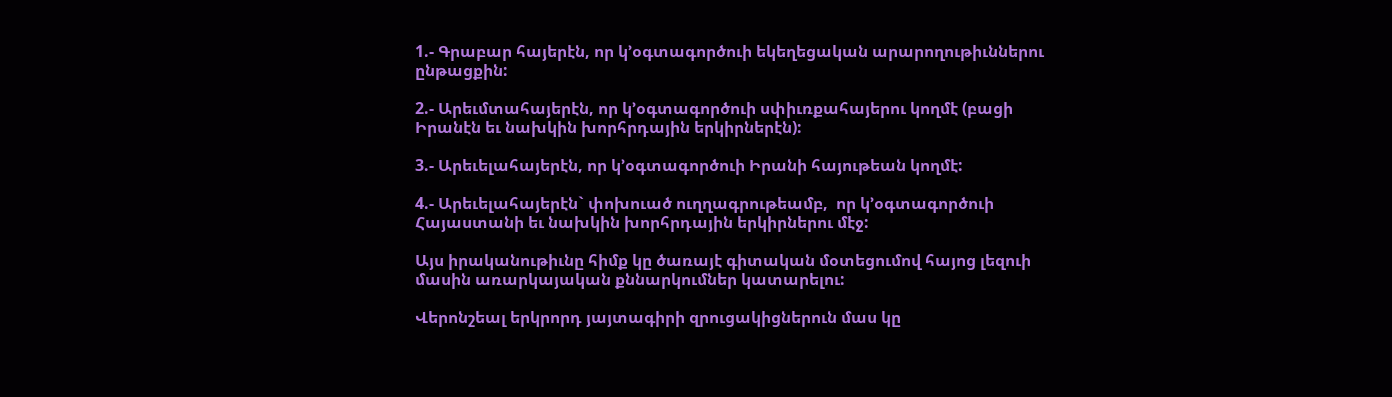1.- Գրաբար հայերէն, որ կ’օգտագործուի եկեղեցական արարողութիւններու ընթացքին:

2.- Արեւմտահայերէն, որ կ’օգտագործուի սփիւռքահայերու կողմէ (բացի Իրանէն եւ նախկին խորհրդային երկիրներէն):

3.- Արեւելահայերէն, որ կ’օգտագործուի Իրանի հայութեան կողմէ:

4.- Արեւելահայերէն` փոխուած ուղղագրութեամբ,  որ կ’օգտագործուի Հայաստանի եւ նախկին խորհրդային երկիրներու մէջ:

Այս իրականութիւնը հիմք կը ծառայէ գիտական մօտեցումով հայոց լեզուի մասին առարկայական քննարկումներ կատարելու:

Վերոնշեալ երկրորդ յայտագիրի զրուցակիցներուն մաս կը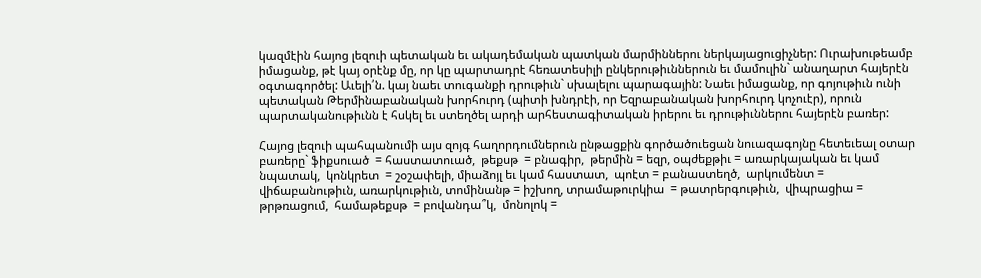կազմէին հայոց լեզուի պետական եւ ակադեմական պատկան մարմիններու ներկայացուցիչներ: Ուրախութեամբ իմացանք, թէ կայ օրէնք մը, որ կը պարտադրէ հեռատեսիլի ընկերութիւններուն եւ մամուլին` անաղարտ հայերէն  օգտագործել: Աւելի՛ն. կայ նաեւ տուգանքի դրութիւն` սխալելու պարագային: Նաեւ իմացանք, որ գոյութիւն ունի պետական Թերմինաբանական խորհուրդ (պիտի խնդրէի, որ Եզրաբանական խորհուրդ կոչուէր), որուն պարտականութիւնն է հսկել եւ ստեղծել արդի արհեստագիտական իրերու եւ դրութիւններու հայերէն բառեր:

Հայոց լեզուի պահպանումի այս զոյգ հաղորդումներուն ընթացքին գործածուեցան նուազագոյնը հետեւեալ օտար բառերը` ֆիքսուած  = հաստատուած,  թեքսթ  = բնագիր,  թերմին = եզր, օպժեքթիւ = առարկայական եւ կամ նպատակ,  կոնկրետ  = շօշափելի, միաձոյլ եւ կամ հաստատ,  պոէտ = բանաստեղծ,  արկումենտ =  վիճաբանութիւն, առարկութիւն, տոմինանթ = իշխող, տրամաթուրկիա  = թատրերգութիւն,  վիպրացիա = թրթռացում,  համաթեքսթ  = բովանդա՞կ,  մոնոլոկ =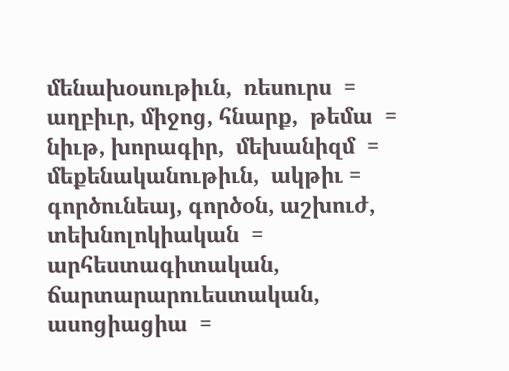մենախօսութիւն,  ռեսուրս  =  աղբիւր, միջոց, հնարք,  թեմա  = նիւթ, խորագիր,  մեխանիզմ  =  մեքենականութիւն,  ակթիւ =  գործունեայ, գործօն, աշխուժ,  տեխնոլոկիական  =  արհեստագիտական, ճարտարարուեստական,  ասոցիացիա  =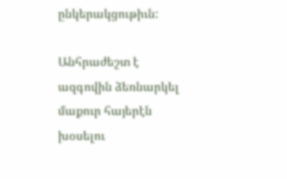ընկերակցութիւն:

Անհրաժեշտ է ազգովին ձեռնարկել մաքուր հայերէն խօսելու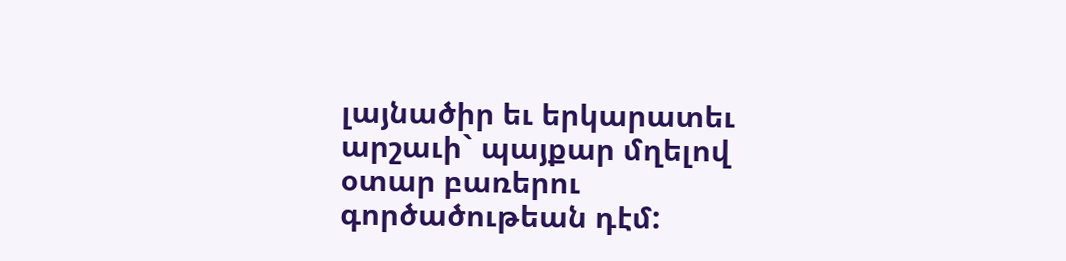լայնածիր եւ երկարատեւ արշաւի` պայքար մղելով օտար բառերու գործածութեան դէմ: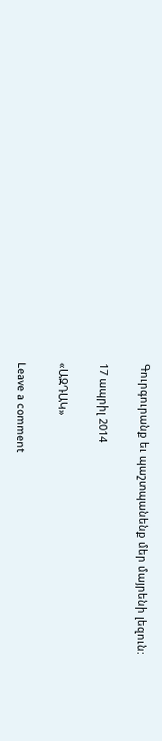Գուրգուրանք եւ պաշտպանենք մեր մայրենի լեզուն:

17 ապրիլ 2014

«ԱԶԴԱԿ»

Leave a comment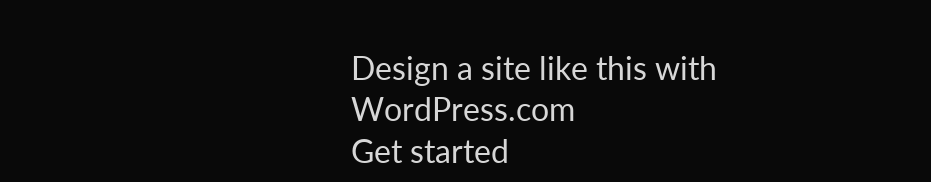Design a site like this with WordPress.com
Get started